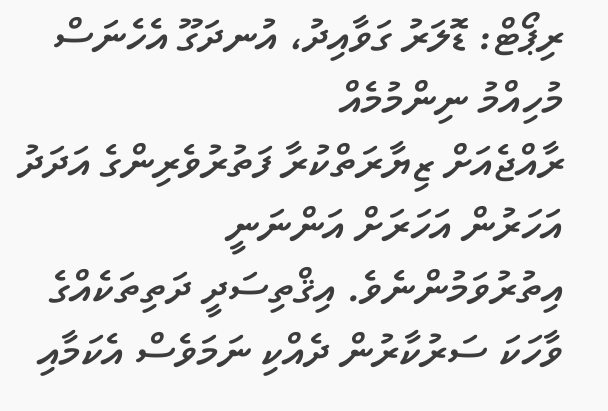ރިޕޯޓް: ޑޮލަރު ގަވާއިދު، އުނދަގޫ އެހެނަސް މުހިއްމު ނިންމުމެއް
ރާއްޖެއަށް ޒިޔާރަތްކުރާ ފަތުރުވެރިންގެ އަދަދު އަހަރުން އަހަރަށް އަންނަނީ އިތުރުވަމުންނެވެ. އިޤްތިސަދީ ދަތިތަކެއްގެ ވާހަކަ ސަރުކާރުން ދެއްކި ނަމަވެސް އެކަމާއި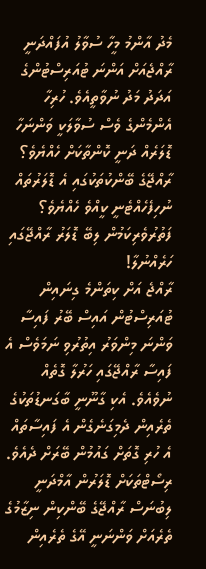މެދު އާންމު މީހާ ސުވާލު އުފައްދަނީ ރާއްޖެއަށް އަންނަ ޓުއަރިސްޓުންގެ އަދަދު މަދު ނުވާތީއެވެ. ހުރިހާ އެންމެންގެ ވެސް ސުވާލަކީ ވަންނަހާ ޑޮލަރެއް ދަނީ ކޮންތާކަށް ހެއްޔެވެ؟ ރާއްޖޭގެ ބޭންކުތަކުގައި އެ ޑޮލަރުތައް ނުހިފެހެއްޓެނީ ކީއްވެ ހެއްޔެވެ؟
ފަތުރުވެރިކަމުން ލިބޭ ޑޮލަރު ރާއްޖޭގައި ހަރެއްނުލާ!
ރާއްޖެ އަށް ކިތަންމެ ގިނައިން ޓުއަރިސްޓުން އައިސް ބޭރު ފައިސާ ވަންނަ މިންވަރު އިތުރުވި ނަމަވެސް އެ ފައިސާ ރާއްޖޭގައި ހަރުލާ ގޮތެއް ނުވެއެވެ. އެކި ގާނޫނީ ބާގަނޑުތަކުގެ ތެރެއިން ދެމިގަނެގެން އެ ފައިސާތައް އެ ހުރި ގޮތަށް ގައުމުން ބޭރަށް ދެއެވެ. ރިސޯޓްތަކަށް ޑޮލަރުން އާމްދަނީ ލިބުނަސް ރާއްޖޭގެ ބޭންކިން ނިޒާމުގެ ތެރެއަށް ވަންނަނީ އޭގެ ތެރެއިން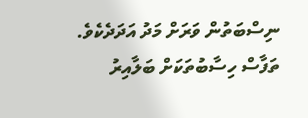ނިސްބަތުން ވަރަށް މަދު އަދަދެކެވެ. ތަފާސް ހިސާބުތަކަށް ބަލާއިރު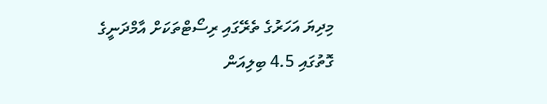މިދިޔަ އަހަރުގެ ތެރޭގައި ރިސޯޓްތަކަށް އާމްދަނީގެ ގޮތުގައި 4.5 ބިލިއަން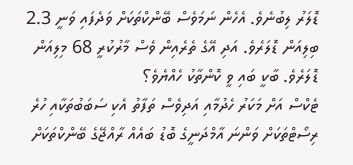ޑޮލަރު ލިބުނެވެ. އެހެން ނަމަވެސް ބޭންކްތަކަށް ވަދެފައި ވަނީ 2.3 ބިލިއަން ޑޮލަރެވެ. އަދި އޭގެ ތެރެއިން ވެސް މާރުކުރީ 68 މިލިއަން ޑޮލަރެވެ. ބާކީ ބައި ވީ ކޮންތާކު ހެއްޔެވެ؟
ޓެކްސް އަށް މަކަރު ހެދުމާއި އަދިވެސް ތަފާތު އެކި ސަބަބުތަކާއި ހުރެ ރިސޯޓްތަކަށް ވަންނަ އާމްދަނީގެ ބޮޑު ބައެއް ރާއްޖޭގެ ބޭންކްތަކަށް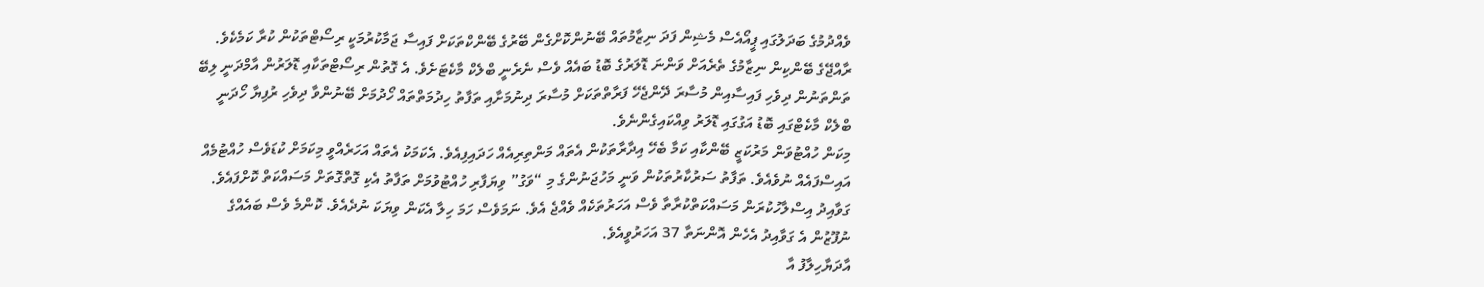ވެއްދުމުގެ ބަދަލުގައި ޕީއޯއެސް މެޝިން ފަދަ ނިޒާމުތައް ބޭނުންކޮށްގެން ބޭރުގެ ބޭންކްތަކަށް ފައިސާ ޖަމާކުރުމަކީ ރިސޯޓްތަކުން ކުރާ ކަމެކެވެ. ރާއްޖޭގެ ބޭންކިން ނިޒާމުގެ ތެރެއަށް ވަންނަ ޑޮލަރުގެ ބޮޑު ބައެއް ވެސް ނެރެނީ ބްލެކް މާކެޓަށެވެ. އެ ގޮތުން ރިސޯޓްތަކާއި ޑޮލަރުން އާމްދަނީ ލިބޭ ތަންތަނުން ދިވެހި ފައިސާއިން މުސާރަ ދޭންޖެހޭ ފަރާތްތަކަށް މުސާރަ ދިނުމަށާއި ތަފާތު ހިދުމަތްތައް ހޯދުމަށް ބޭނުންވާ ދިވެހި ރުފިޔާ ހޯދަނީ ބްލެކް މާކެޓްގައި ބޮޑު އަގުގައި ޑޮލަރު ވިއްކައިގެންނެވެ.
މިކަން ހުއްޓުވަން މަރުކަޒީ ބޭންކާއި ކަމާ ބެހޭ އިދާރާތަކުން އެތައް މަންތިރިއެއް ހަދައިފިއެވެ. އެކަމަކު އެތައް އަހަރެއްވީ މިކަމަށް ކުޑަވެސް ހުއްޓުމެއް އައިސްފައެއް ނުވެއެވެ. ތަފާތު ސަރުކާރުތަކުން ވަނީ މަހުޖަނުންގެ މި “ވަގު” ވިޔަފާރި ހުއްޓުވުމަށް ތަފާތު އެކި ގޮތްގޮތަށް މަސައްކަތް ކޮށްފައެވެ. ގަވާއިދު އިސްލާހުކުރަން މަސައްކަތްކުރާތާ ވެސް އަހަރުތަކެއް ވެއްޖެ އެވެ. ނަމަވެސް ހަމަ ހިލާ އެކަން ވިޔަކަ ނުދެއެވެ. ކޮންމެ ވެސް ބައެއްގެ ނުފޫޒުން އެ ގަވާއިދު އެހެން އޮންނަތާ 37 އަހަރުވީއެވެ.
އާދަޔާހިލާފު އާ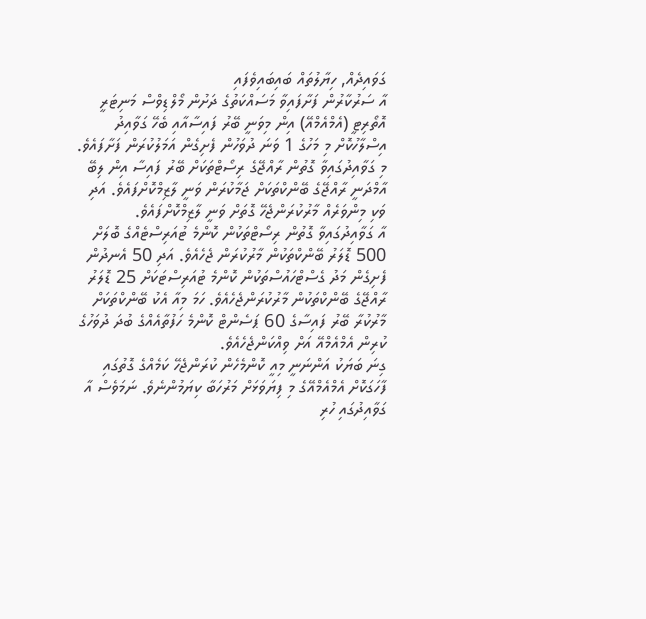ގަވައިދެއް, ހިޔާލުތައް ބައިބައިވެފައި
އާ ސަރުކާރުން ފަށާފައިވާ މަސައްކަތުގެ ދަށުން މޯލްޑިވްސް މަނިޓަރީ އޮތޯރިޓީ (އެމްއެމްއޭ) އިން މިވަނީ ބޭރު ފައިސާއާއި ބެހޭ ގަވާއިދު އިސްލާހުކޮށް މި މަހުގެ 1 ވަނަ ދުވަހުން ފެށިގެން އަމަލުކުރަން ފަށާފައެވެ. މި ގަވާއިދުގައިވާ ގޮތުން ރާއްޖޭގެ ރިސޯޓްތަކަށް ބޭރު ފައިސާ އިން ލިބޭ އާމްދަނީ ރާއްޖޭގެ ބޭންކްތަކަށް ޖަމާކުރަން ވަނީ ލާޒިމްކޮށްފައެވެ. އަދި ވަކި މިންވަރެއް މާރުކުރަންޖެހޭ ގޮތަށް ވަނީ ލާޒިމްކޮށްފައެވެ.
އާ ގަވާއިދުގައިވާ ގޮތުން ރިސޯޓްތަކުން ކޮންމެ ޓުއަރިސްޓެއްގެ ބޮލަށް 500 ޑޮލަރު ބޭންކްތަކުން މާރުކުރަން ޖެހެއެވެ. އަދި 50 އެނދުން ފެށިގެން މަދު ގެސްޓްހައުސްތަކުން ކޮންމެ ޓުއަރިސްޓަކަށް 25 ޑޮލަރު ރާއްޖޭގެ ބޭންކްތަކުން މާރުކުރަންޖެހެއެވެ. ހަމަ މިއާ އެކު ބޭންކްތަކަށް މާރުކުރާ ބޭރު ފައިސާގެ 60 ޕަސެންޓް ކޮންމެ ހަފުތާއެއްގެ ބުދަ ދުވަހުގެ ކުރިން އެމްއެމްއޭ އަށް ވިއްކަންޖެހެއެވެ.
ގިނަ ބަޔަކު އަންނަނީ މިއީ ކޮންމެހެން ކުރަންޖެހޭ ކަމެއްގެ ގޮތުގައި ފާހަގަކޮށް އެމްއެމްއޭގެ މި ފިޔަވަޅަށް މަރުހަބާ ކިޔަމުންނެވެ. ނަމަވެސް އާ ގަވާއިދުގައި ހުރި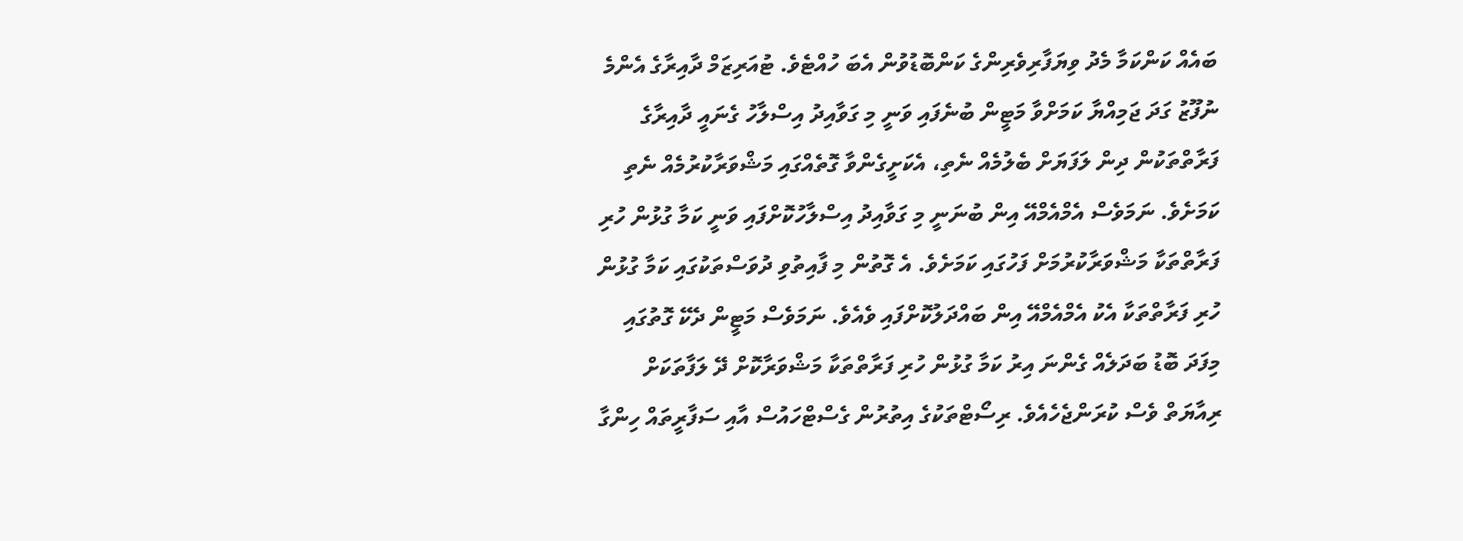ބައެއް ކަންކަމާ މެދު ވިޔަފާރިވެރިންގެ ކަންބޮޑުވުން އެބަ ހުއްޓެވެ. ޓުއަރިޒަމް ދާއިރާގެ އެންމެ ނުފޫޒު ގަދަ ޖަމިއްޔާ ކަމަށްވާ މަޓީން ބުނެފައި ވަނީ މި ގަވާއިދު އިސްލާހު ގެނައީ ދާއިރާގެ ފަރާތްތަކުން ދިން ލަފަޔަށް ބެލުމެއް ނެތި، އެކަށީގެންވާ ގޮތެއްގައި މަޝްވަރާކުރުމެއް ނެތި ކަމަށެވެ. ނަމަވެސް އެމްއެމްއޭ އިން ބުނަނީ މި ގަވާއިދު އިސްލާހުކޮށްފައި ވަނީ ކަމާ ގުޅުން ހުރި ފަރާތްތަކާ މަޝްވަރާކުރުމަށް ފަހުގައި ކަމަށެވެ. އެ ގޮތުން މި ފާއިތުވި ދުވަސްތަކުގައި ކަމާ ގުޅުން ހުރި ފަރާތްތަކާ އެކު އެމްއެމްއޭ އިން ބައްދަލުކޮށްފައި ވެއެވެ. ނަމަވެސް މަޓީން ދެކޭ ގޮތުގައި މިފަދަ ބޮޑު ބަދަލެއް ގެންނަ އިރު ކަމާ ގުޅުން ހުރި ފަރާތްތަކާ މަޝްވަރާކޮށް ދޭ ލަފާތަކަށް ރިއާޔަތް ވެސް ކުރަންޖެހެއެވެ. ރިސޯޓްތަކުގެ އިތުރުން ގެސްޓްހައުސް އާއި ސަފާރީތައް ހިންގާ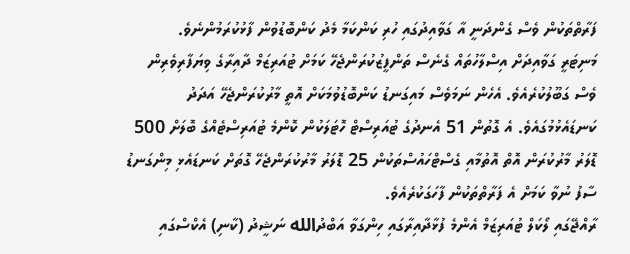ފަރާތްތަކުން ވެސް ގެންދަނީ އާ ގަވާއިދުގައި ހުރި ކަންކަމާ މެދު ކަންބޮޑުވުން ފާޅުކުރަމުންނެވެ.
މަނިޓަރީ ގަވާއިދަށް އިސްލާހުތައް ގެނެސް ތަންފީޒުކުރަންޖެހޭ ކަމަށް ޓުއަރިޒަމް ދާއިރާގެ ވިޔަފާރިވެރިން ވެސް ގަބޫލުކުރެއެވެ. އެހެން ނަމަވެސް މައިގަނޑު ކަންބޮޑުވުމަކަށް އޮތީ މާރުކުރަންޖެހޭ އަދަދު ކަނޑައެޅުމުގައެވެ. އެ ގޮތުން 51 އެނދުގެ ޓުއަރިސްޓް ހޮޓަލަކުން ކޮންމެ ޓުއަރިސްޓެއްގެ ބޮލަށް 500 ޑޮލަރު މާރުކުރަން އޮތް އޮތުމާއި ގެސްޓްހައުސްތަކުން 25 ޑޮލަރު މާރުކުރަންޖެހޭ ގޮތަށް ކަނޑައެޅި މިންގަނޑު ސާފު ނުވާ ކަމަށް އެ ފަރާތްތަކުން ފާހަގަކުރެއެވެ.
ރާއްޖޭގައި ލޯކަލް ޓުއަރިޒަމް އެންމެ ފުޅާދާއިރާގައި ހިންގަވާ އަބްދުالله ނަޝީދު (ކާނި) އެކްސްގައި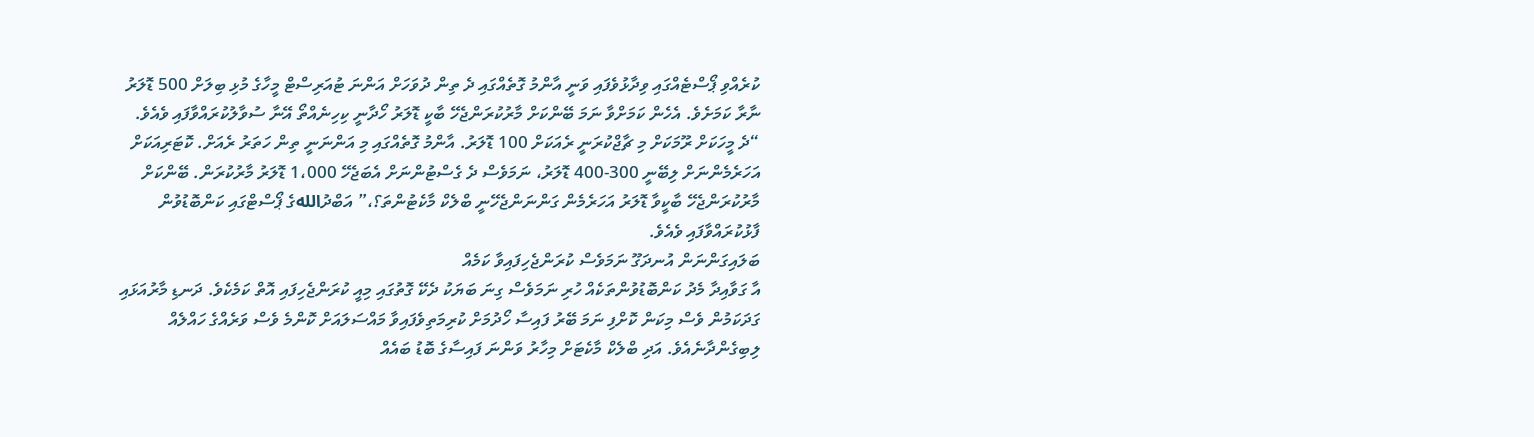ކުރެއްވި ޕޯސްޓެއްގައި ވިދާޅުވެފައި ވަނީ އާންމު ގޮތެއްގައި ދެ ތިން ދުވަހަށް އަންނަ ޓުއަރިސްޓް މީހާގެ މުޅި ބިލަށް 500 ޑޮލަރު ނާރާ ކަމަށެވެ. އެހެން ކަމަށްވާ ނަމަ ބޭންކަށް މާރުކުރަންޖެހޭ ބާކީ ޑޮލަރު ހޯދާނީ ކިހިނެއްތޯ އޭނާ ސުވާލުކުރައްވާފައި ވެއެވެ.
“ދެ މީހަކަށް ރޫމަކަށް މި ޗާޖްކުރަނީ ރެއަކަށް 100 ޑޮލަރު. އާންމު ގޮތެއްގައި މި އަންނަނީ ތިން ހަތަރު ރެއަށް. ކޮޓަރިއަކަށް އަހަރެމެންނަށް ލިބޭނީ 300-400 ޑޮލަރު، ނަމަވެސް ދެ ގެސްޓުންނަށް އެބަޖެހޭ 1،000 ޑޮލަރު މާރުކުރަން. ބޭންކަށް މާރުކުރަންޖެހޭ ބާކީވާ ޑޮލަރު އަހަރެމެން ގަންނަންޖެހޭނީ ބްލެކް މާކެޓުންތަ؟،” އަބްދުاللهގެ ޕޯސްޓްގައި ކަންބޮޑުވުން ފާޅުކުރައްވާފައި ވެއެވެ.
ބަލައިގަންނަން އުނދަގޫ ނަމަވެސް ކުރަންޖެހިފައިވާ ކަމެއް
އާ ގަވާއިދާ މެދު ކަންބޮޑުވުންތަކެއް ހުރި ނަމަވެސް ގިނަ ބަޔަކު ދެކޭ ގޮތުގައި މިއީ ކުރަންޖެހިފައި އޮތް ކަމެކެވެ. ދަނޑި މާރުއަޅައި ގަދަކަމުން ވެސް މިކަން ކޮށްފި ނަމަ ބޭރު ފައިސާ ހޯދުމަށް ކުރިމަތިވެފައިވާ މައްސަލައަށް ކޮންމެ ވެސް ވަރެއްގެ ހައްލެއް ލިބިގެންދާނެއެވެ. އަދި ބްލެކް މާކެޓަށް މިހާރު ވަންނަ ފައިސާގެ ބޮޑު ބައެއް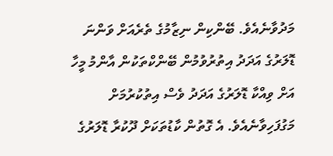މަދުވާނެއެވެ. ބޭންކިން ނިޒާމުގެ ތެރެއަށް ވަންނަ ޑޮލަރުގެ އަދަދު އިތުރުވުމުން ބޭންކްތަކުން އާންމު މީހާ އަށް ވިއްކާ ޑޮލަރުގެ އަދަދު ވެސް އިތުކުރުމަށް މަގުފަހިވާނެއެވެ. އެ ގޮތުން ކާޑުތަކަށް ދޫކުރާ ޑޮލަރުގެ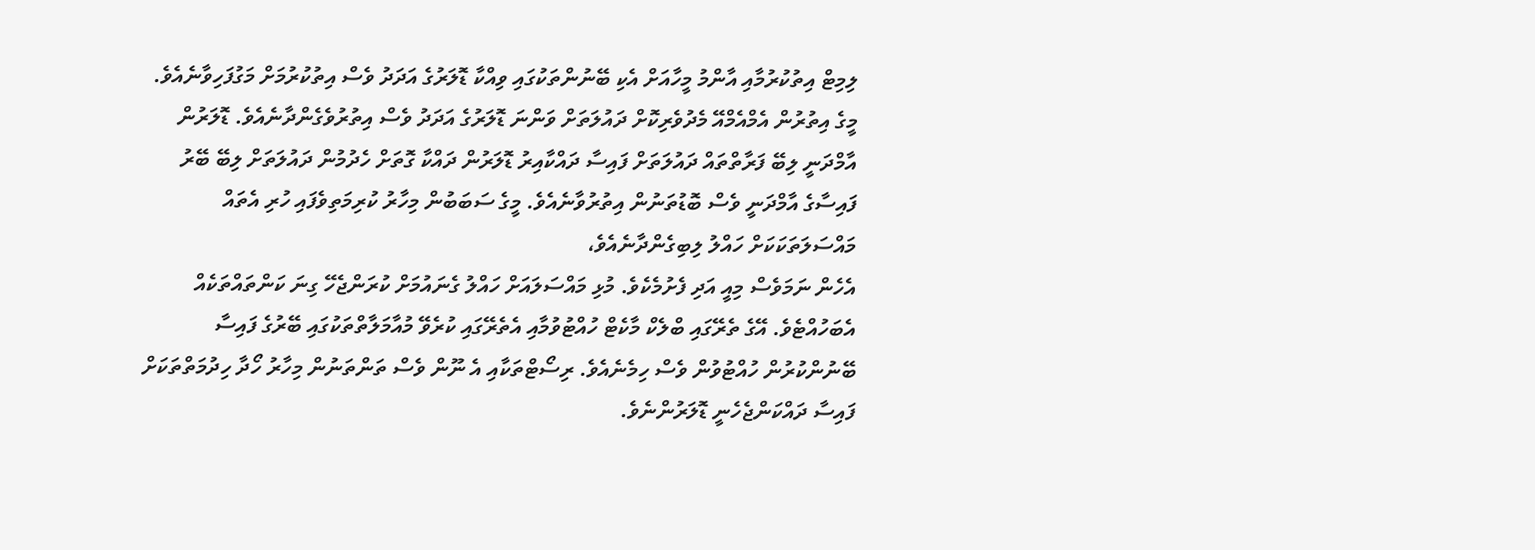ލިމިޓް އިތުކުރުމާއި އާންމު މީހާއަށް އެކި ބޭނުންތަކުގައި ވިއްކާ ޑޮލަރުގެ އަދަދު ވެސް އިތުކުރުމަށް މަގުފަހިވާނެއެވެ.
މީގެ އިތުރުން އެމްއެމްއޭ މެދުވެރިކޮށް ދައުލަތަށް ވަންނަ ޑޮލަރުގެ އަދަދު ވެސް އިތުރުވެގެންދާނެއެވެ. ޑޮލަރުން އާމްދަނީ ލިބޭ ފަރާތްތައް ދައުލަތަށް ފައިސާ ދައްކާއިރު ޑޮލަރުން ދައްކާ ގޮތަށް ހެދުމުން ދައުލަތަށް ލިބޭ ބޭރު ފައިސާގެ އާމްދަނީ ވެސް ބޮޑުތަނުން އިތުރުވާނެއެވެ. މީގެ ސަބަބުން މިހާރު ކުރިމަތިވެފައި ހުރި އެތައް މައްސަލަތަކަކަށް ހައްލު ލިބިގެންދާނެއެވެ،
އެހެން ނަމަވެސް މިއީ އަދި ފެށުމެކެވެ. މުޅި މައްސަލައަށް ހައްލު ގެނައުމަށް ކުރަންޖެހޭ ގިނަ ކަންތައްތަކެއް އެބަހުއްޓެވެ. އޭގެ ތެރޭގައި ބްލެކް މާކެޓް ހުއްޓުވުމާއި އެތެރޭގައި ކުރެވޭ މުއާމަލާތްތަކުގައި ބޭރުގެ ފައިސާ ބޭނުންކުރުން ހުއްޓުވުން ވެސް ހިމެނެއެވެ. ރިސޯޓްތަކާއި އެ ނޫން ވެސް ތަންތަނުން މިހާރު ހޯދާ ހިދުމަތްތަކަށް ފައިސާ ދައްކަންޖެހެނީ ޑޮލަރުންނެވެ.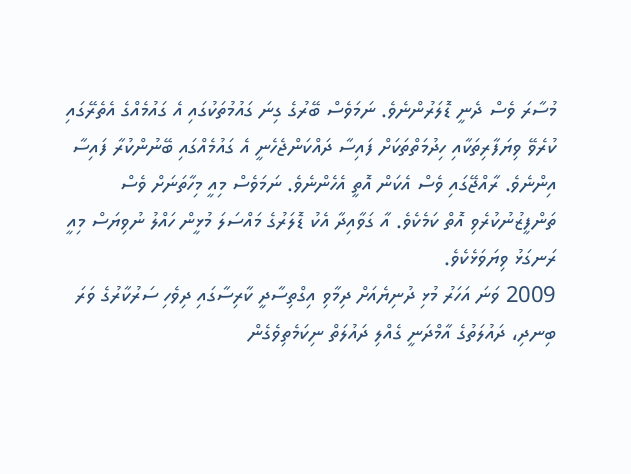މުސާރަ ވެސް ދެނީ ޑޮލަރުންނެވެ. ނަމަވެސް ބޭރުގެ ގިނަ ގައުމުތަކުގައި އެ ގައުމެއްގެ އެތެރޭގައި ކުރެވޭ ވިޔަފާރިތަކާއި ހިދުމަތްތަކަށް ފައިސާ ދައްކަންޖެހެނީ އެ ގައުމެއްގައި ބޭނުންކުރާ ފައިސާ އިންނެވެ. ރާއްޖޭގައި ވެސް އެކަން އޮތީ އެހެންނެވެ. ނަމަވެސް މިއީ މިހާތަނަށް ވެސް ތަންފީޒުނުކުރެވި އޮތް ކަމެކެވެ. އާ ގަވާއިދާ އެކު ޑޮލަރުގެ މައްސަލަ މުޅީން ހައްލު ނުވިޔަސް މިއީ ރަނގަޅު ވިޔަވަޅެކެވެ.
2009 ވަނަ އަހަރު މުޅި ދުނިޔެއަށް ދިމާވި އިގްތިސާދީ ކާރިސާގައި ދިވެހި ސަރުކާރުގެ ވަރަ ބިނދި، ދައުލަތުގެ އާމްދަނީ ގެއްލި ދައުލަތް ނިކަމެތިވެގެން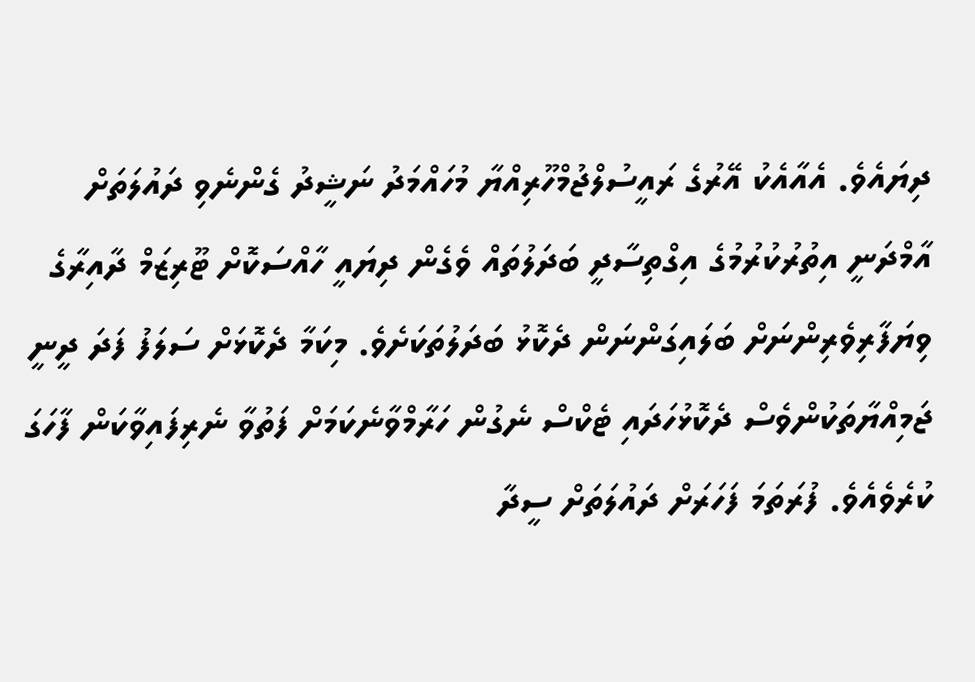ދިޔައެވެ. އެއާއެކު އޭރުގެ ރައީސުލްޖުމްހޫރިއްޔާ މުހައްމަދު ނަޝީދު ގެންނެވި ދައުލަތަށް އާމްދަނީ އިތުރުކުރުމުގެ އިގްތިސާދީ ބަދަލުތައް ވެގެން ދިޔައީ ހާއްސަކޮށް ޓޫރިޒަމް ދާއިރާގެ ވިޔަފާރިވެރިންނަށް ބަލައިގަންނަން ދެކޮޅު ބަދަލުތަކަށެވެ. މިކަމާ ދެކޮޅަށް ސަލަފު ފަދަ ދީނީ ޖަމިއްޔާތަކުންވެސް ދެކޮޅުހަދައި ޓެކްސް ނެގުން ހަރާމްވާނެކަމަށް ފަތުވާ ނެރިފައިވާކަން ފާހަގަ ކުރެވެއެވެ. ފުރަތަމަ ފަހަރަށް ދައުލަތަށް ސީދާ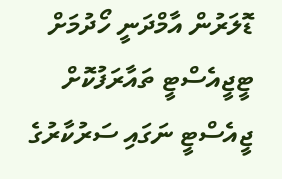ޑޮލަރުން އާމްދަނީ ހޯދުމަށް ޓީޖީއެސްޓީ ތައާރަފުކޮށް ޖީއެސްޓީ ނަގައި ސަރުކާރުގެ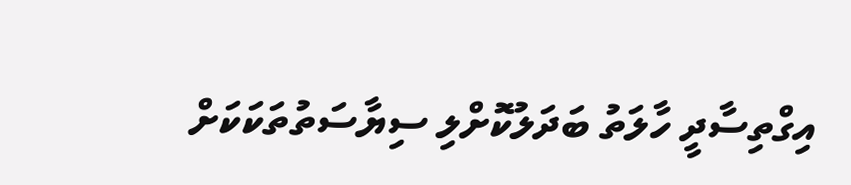އިގްތިސާދީ ހާލަތު ބަދަލުކޮށްލި ސިޔާސަތުތަކަކަށް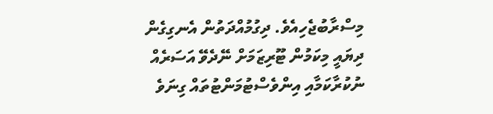މިސްރާބުޖެހިއެވެ. ދިގުމުއްދަތުން އެނގިގެން ދިޔައީ މިކަމުން ޓޫރިޒަމަށް ނޭދެވޭ އަސަރެއް ނުކުރާކަމާއި އިންވެސްޓުމަންޓުތައް ގިނަވެ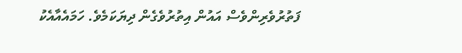ފަތުރުވެރިންވެސް އައުން އިތުރުވެގެން ދިޔަކަމެވެ. ހަމައެއާއެކު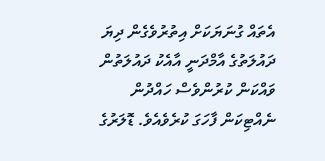އެތައް ގުނަޔަކަށް އިތުރުވެގެން ދިޔަ ދައުލަތުގެ އާމްދަނީ އާއެކު ދައުލަތުން ވައްކަން ކުރުންވެސް ހައްދުން ނެއްޓިކަން ފާހަގަ ކުރެވެއެވެ. ޑޮލަރުގެ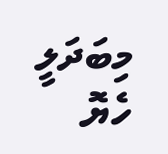މިބަދަލީ ހެޔޮ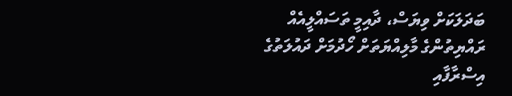ބަދަލަކަށް ވިޔަސް، ދާއިމީ ތަސައްލީއެއް ރައްޔިތުންގެ މާލިއްޔަތަށް ހޯދުމަށް ދައުލަތުގެ އިސްރާފާއި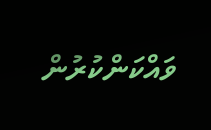ވައްކަންކުރުން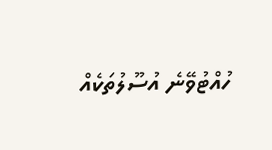ހުއްޓުވޭނެ އުސޫލުތަކެއް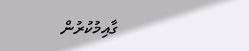ގާއިމުކުރުން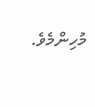މުހިންމެވެ.